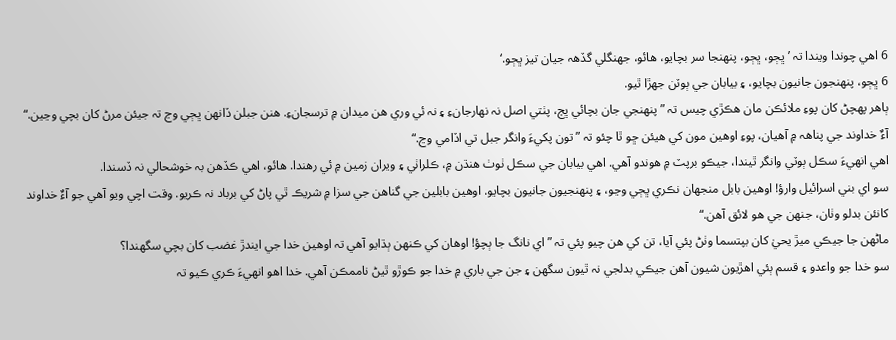6 اهي چوندا ويندا تہ ’ڀڄو، ڀڄو، پنهنجا سر بچايو، هائو، جھنگلي گڏهہ جيان تيز ڀڄو.‘
6 ڀڄو، پنهنجون جانيون بچايو، ۽ بيابان جي ٻوٽن جهڙا ٿيو.
ٻاهر پهچڻ کان پوءِ ملائڪن مان هڪڙي چيس تہ ”پنهنجي جان بچائي ڀڄ، پٺتي اصل نہ نهارجانءِ ۽ نہ ئي وري هن ميدان ۾ ترسجانءِ. هنن جبلن ڏانهن ڀڄي وڃ تہ جيئن مرڻ کان بچي وڃين.“
آءٌ خداوند جي پناهہ ۾ آهيان، پوءِ اوهين مون کي هيئن ڇو ٿا چئو تہ ”تون پکيءَ وانگر جبل تي اڏامي وڃ.“
اهي انهيءَ سڪل ٻوٽي وانگر ٿيندا، جيڪو برپٽ ۾ هوندو آهي. اهي بيابان جي سڪل ٺوٺ هنڌن ۾، ڪلراٺي ۽ ويران زمين ۾ ئي رهندا. هائو، اهي ڪڏهن بہ خوشحالي نہ ڏسندا.
سو اي بني اسرائيل وارؤ! اوهين بابل منجھان نڪري ڀڄي وڃو، ۽ پنهنجيون جانيون بچايو. اوهين بابلين جي گناهن جي سزا ۾ شريڪ ٿي پاڻ کي برباد نہ ڪريو. وقت اچي ويو آهي جو آءٌ خداوند کانئن بدلو وٺان، جنهن جي هو لائق آهن.“
ماڻهن جا جيڪي ميڙ يحيٰ کان بپتسما وٺڻ پئي آيا، تن کي هن چيو پئي تہ ”اي نانگ جا ٻچؤ! اوهان کي ڪنهن ٻڌايو آهي تہ اوهين خدا جي ايندڙ غضب کان بچي سگھندا؟
سو خدا جو واعدو ۽ قسم ٻئي اهڙيون شيون آهن جيڪي بدلجي نہ ٿيون سگھن ۽ جن جي باري ۾ خدا جو ڪوڙو ٿيڻ ناممڪن آهي. خدا اهو انهيءَ ڪري ڪيو تہ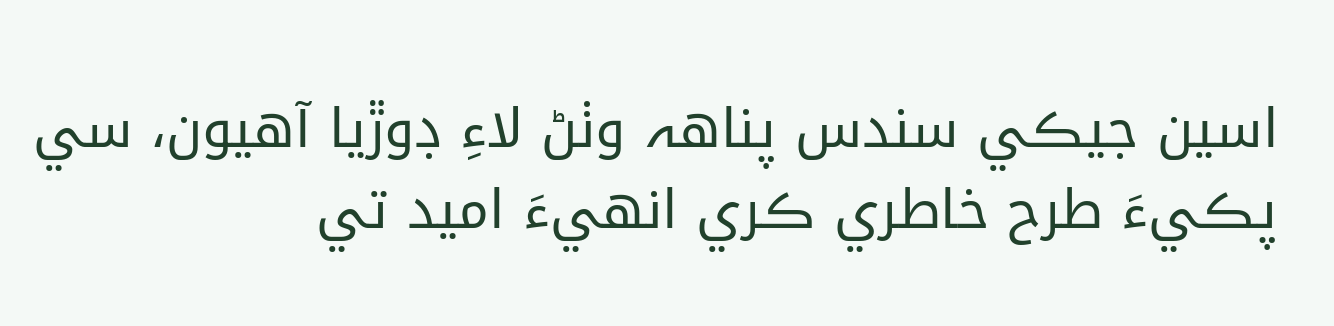اسين جيڪي سندس پناهہ وٺڻ لاءِ ڊوڙيا آهيون، سي پڪيءَ طرح خاطري ڪري انهيءَ اميد تي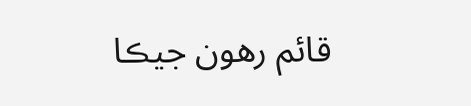قائم رهون جيڪا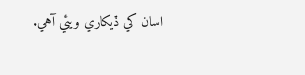اسان کي ڏيکاري ويئي آهي.